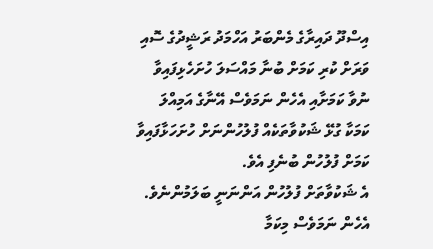އިސްދޫ ދައިރާގެ މެންބަރު އަހްމަދު ރަޝީދުގެ ސޮއި ވަރަށް ކުރި ކަމަށް ބުނާ މައްސަލަ ހުށަހެޅިފައިވާ ނުވާ ކަމަށާއި އެހެން ނަމަވެސް އޭނާގެ އަމިއްލަ ކަމަކާ ގުޅޭ ޝަކުވާތަކެއް ފުލުހުންނަށް ހުށަހަޅާފައިވާ ކަމަށް ފުލުހުން ބުނެފި އެވެ.
އެ ޝަކުވާތަށް ފުލުހުން އަންނަނީ ބަލަމުންނެވެ. އެހެން ނަމަވެސް މިކަމާ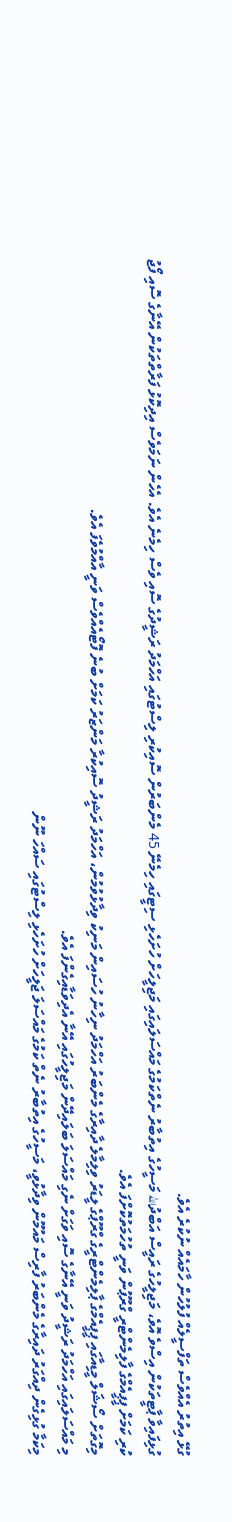ގުޅޭ އިތުރު އެއްވެސް ތަފްސީލެއް ފުލުހުން ހާމައެއް ނުކުރެ އެވެ.
ގުޅިފައިވާ ޕާޓީތަކުން އިސްވެ އޮވެ، މަޖިލީހުގެ ރައީސް އަބްދުالله މަސީހުގެ އިތުބާރު ނެތްކަމުގެ މައްސަލައިގައި މަޖިލީހަށް ހުށަހެޅި ސިޓީގައި ހިމެނޭ 45 މެންބަރުން ސޮއިކުރި ލިސްޓުގައި އަހްމަދު ރަޝީދުގެ ސޮއި ވެސް ހިމެނެ އެވެ. އެހެން ނަމަވެސް އިދިކޮޅު ފަރާތްތަކުން އޭނާގެ ސޮއި ފޯޖު ކުރި ކަމަށް ޕީޕީއެމްގެ ފާލިމެންޓްރީ ގްރޫޕުން ވަނީ ތުހުމަތުކޮށްފަ އެވެ.
މިގޮތަށް ސޯޝަލް މީޑިއާގައި ޕީޕީއެމްގެ ޕާލިމެންޓްރީގެ ގްރޫޕްގެ ލީޑަރު ވިލިމާލެ ދާއިރާގެ މެންބަރު އަހްމަދު ނިހާނު ހުސައިން މަނިކު ވިދާޅުވުމުން، އަހްމަދު ރަޝީދު ސޮއިކުރާ މަންޒަރު ކަމަށް ބުނެ ފޮޓޯއެއްވެސް ވަނީ އާއްމުވެފަ އެވެ.
މި މައްސަލައިގައި އަހްމަދު ރަޝީދު ވަނީ އޭނާގެ ސޮއި ވަގަށް ނެގި މައްސަލަ ބަލައިދޭން މަޖިލީހުގައި އޭނާ އެދިވަޑާއިގެންފަ އެވެ.
މިކަމާ ގުޅިގެން ދިއްގަރު ދައިރާގެ މެންބަރު ފާރިސް މައުމޫން ވިދާޅުވީ، މަސީހުގެ އިތުބާރު ނެތް ކަމުގެ މައްސަލަ ޖަލީހަށް ހުށަހެޅި ލިސްޓުގައި ސައްހަ ނޫން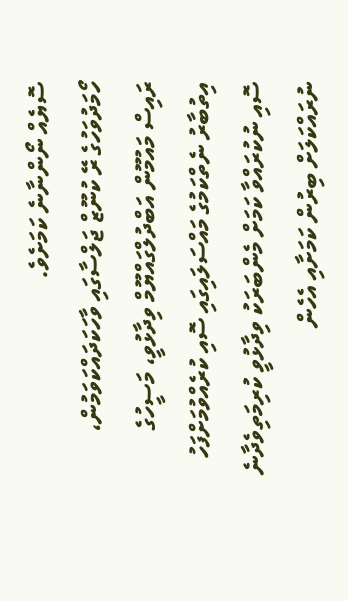ސޮޔެއް ނޯންނާނެ ކަމަށެވެ.
ހޯމަދުވަހުގެ ރޭ ކުނޫޒް ޖަލްސާގައި ވާހަކަދައްކަވަމުން، ރައިސް މައުމޫން އަބްދުލްގައްޔޫމް ވިދާޅުވީ، މަސީހުގެ އިތުބާރު ނެތްކަމުގެ މައްސަލައިގައި ސޮއި ކުރެއްވުމަށްފަހު ސޮއި ނުކުރައްވާ ކަމަށް މެންބަރަކު ވިދާޅުވީ ކުރިމަތިވެދާނެ ނުރައްކަލަށް ބިރުން ކަމަށާއި އެހެން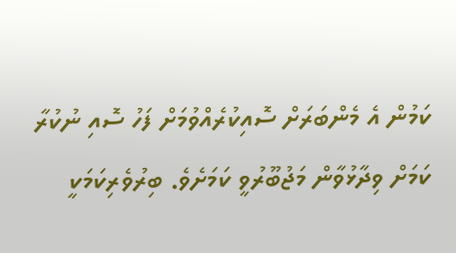ކަމުން އެ މެންބަރަށް ސޮއިކުރެއްވުމަށް ފަހު ސޮއި ނުކުރާ ކަމަށް ވިދާޅުވާން މަޖުބޫރުވީ ކަމަށެވެ. ބިރުވެރިކަމަކީ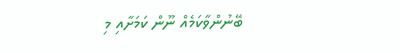ބޭނުންވާކަމެއް ނޫން ކަމަށާއި މި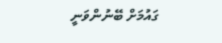ގައުމަށް ބޭނުންވަނީ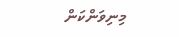މިނިވަންކަން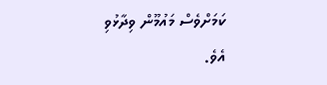ކަމަށްވެސް މައުމޫން ވިދާޅުވި އެވެ.